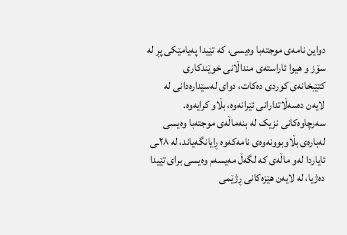دواین نامەی موجتەبا وەیسی، کە تێیدا پەیامێکی پڕ لە سۆز و هیوا ئاراستەی منداڵانی خوێندکاری کتێبخانەی کوردی دەکات، دوای لەسێدارەدانی لە لایەن دەسەڵاتدارانی ئێرانەوە، بڵاو کرایەوە.
سەرچاوەکانی نزیک لە بنەماڵەی موجتەبا وەیسی لەبارەی بڵاوبوونەوەی نامەکەوە ڕایانگەیاند، لە ٢٨ـی ئایاردا لەو ماڵەی کە لگەڵ مەیسەم وەیسی برای تێیدا دەژیا، لە لایەن هێزەکانی ڕژێمی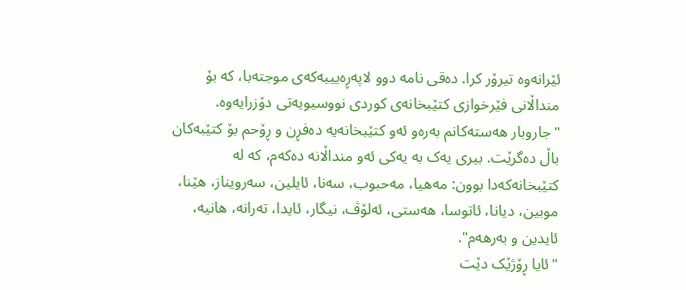ئێرانەوە تیرۆر کرا. دەقی نامە دوو لاپەڕەیییەکەی موجتەبا، کە بۆ منداڵانی فێرخوازی کتێبخانەی کوردی نووسیویەتی دۆزرایەوە.
"جاروبار هەستەکانم بەرەو ئەو کتێبخانەیە دەفڕن و ڕۆحم بۆ کتێبەکان باڵ دەگرێت. بیری یەک بە یەکی ئەو منداڵانە دەکەم، کە لە کتێبخانەکەدا بوون: مەهیا، مەحبوب، سەنا، ئایلین، سەرویناز، هێنا، موبین، دیانا، ئاتوسا، هەستی، ئەلۆڤ، نیگار، ئایدا، تەرانە، هانیە، ئایدین و بەرهەم".
"ئایا ڕۆژێک دێت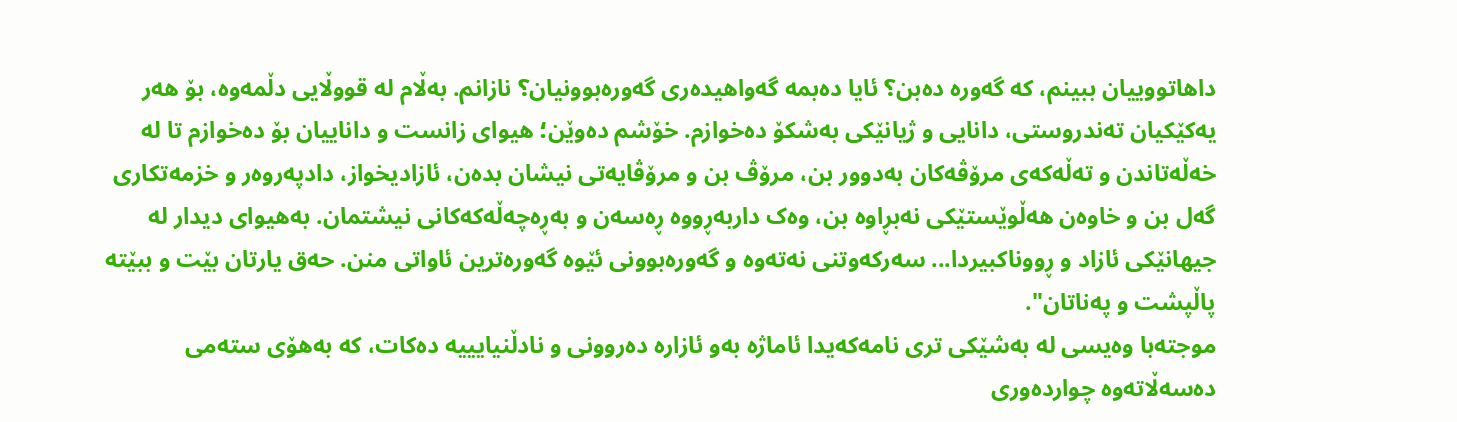داهاتووییان ببینم، کە گەورە دەبن؟ ئایا دەبمە گەواهیدەری گەورەبوونیان؟ نازانم. بەڵام لە قووڵایی دڵمەوە، بۆ هەر یەکێکیان تەندروستی، دانایی و ژیانێکی بەشکۆ دەخوازم. خۆشم دەوێن؛ هیوای زانست و داناییان بۆ دەخوازم تا لە خەڵەتاندن و تەڵەکەی مرۆڤەکان بەدوور بن، مرۆڤ بن و مرۆڤایەتی نیشان بدەن، ئازادیخواز، دادپەروەر و خزمەتکاری گەل بن و خاوەن هەڵوێستێکی نەبڕاوە بن، وەک داربەڕووە ڕەسەن و بەڕەچەڵەکەکانی نیشتمان. بەهیوای دیدار لە جیهانێکی ئازاد و ڕووناکبیردا... سەرکەوتنی نەتەوە و گەورەبوونی ئێوە گەورەترین ئاواتی منن. حەق یارتان بێت و ببێتە پاڵپشت و پەناتان".
موجتەبا وەیسی لە بەشێکی تری نامەکەیدا ئاماژە بەو ئازارە دەروونی و نادڵنیایییە دەکات، کە بەهۆی ستەمی دەسەڵاتەوە چواردەوری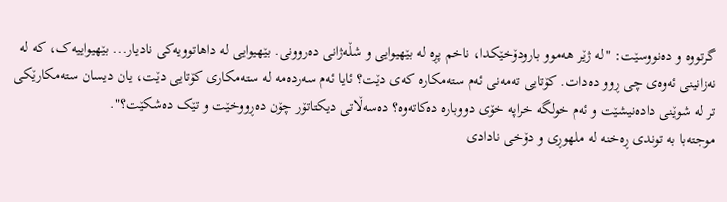گرتووە و دەنووسێت: "لە ژێر هەموو بارودۆخێکدا، ناخم پڕە لە بێهیوایی و شڵەژانی دەروونی. بێهیوایی لە داهاتوویەکی نادیار... بێهیواییەک، کە لە نەزانینی ئەوەی چی ڕوو دەدات. کۆتایی تەمەنی ئەم ستەمکارە کەی دێت؟ ئایا ئەم سەردەمە لە ستەمکاری کۆتایی دێت، یان دیسان ستەمکارێکی تر لە شوێنی دادەنیشێت و ئەم خولگە خراپە خۆی دووبارە دەکاتەوە؟ دەسەڵاتی دیکتاتۆر چۆن دەڕووخێت و تێک دەشکێت؟".
موجتەبا بە توندی ڕەخنە لە ملهوڕی و دۆخی نادادی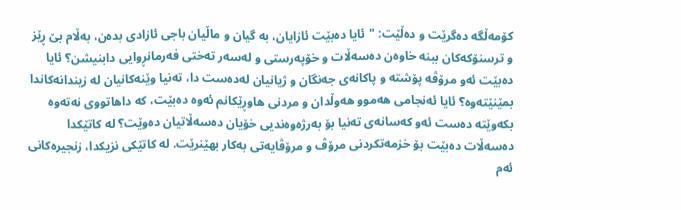کۆمەڵگە دەگرێت و دەڵێت: "ئایا دەبێت ئازایان، بە گیان و ماڵیان باجی ئازادی بدەن، بەڵام بێ ڕێز و ترسنۆکەکان ببنە خاوەن دەسەڵات و خۆپەرستی و لەسەر تەختی فەرمانڕوایی دابنیشن؟ ئایا دەبێت ئەو مرۆڤە پۆشتە و پاکانەی جەنگان و ژیانیان لەدەست دا، تەنیا وێنەکانیان لە زیندانەکاندا بمێنێتەوە؟ ئایا ئەنجامی هەموو هەوڵدان و مردنی هاوڕێکانم ئەوە دەبێت، کە داهاتووی نەتەوە بکەوێتە دەست ئەو کەسانەی تەنیا بۆ بەرژەوەندیی خۆیان دەسەڵاتیان دەوێت؟ لە کاتێکدا دەسەڵات دەبێت بۆ خزمەتکردنی مرۆڤ و مرۆڤایەتی بەکار بهێنرێت. لە کاتێکی نزیکدا، زنجیرەکانی ئەم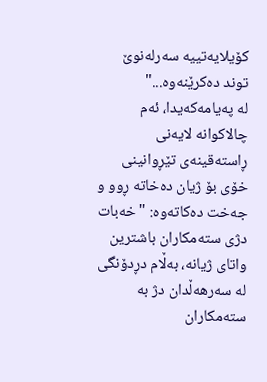کۆیلایەتییە سەرلەنوێ توند دەکرێنەوە..."
لە پەیامەکەیدا، ئەم چالاکوانە لایەنی ڕاستەقینەی تێڕوانینی خۆی بۆ ژیان دەخاتە ڕوو و جەخت دەکاتەوە: "خەبات دژی ستەمکاران باشترین واتای ژیانە، بەڵام دڕدۆنگی لە سەرهەڵدان دژ بە ستەمکاران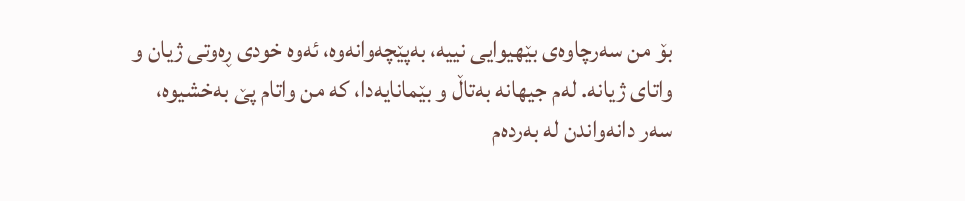بۆ من سەرچاوەی بێهیوایی نییە، بەپێچەوانەوە، ئەوە خودی ڕەوتی ژیان و واتای ژیانە. لەم جیهانە بەتاڵ و بێمانایەدا، کە من واتام پێ بەخشیوە، سەر دانەواندن لە بەردەم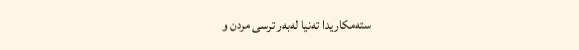ستەمکاریدا تەنیا لەبەر ترسی مردن و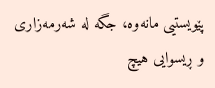پێویستیی مانەوە، جگە لە شەرمەزاری و ڕیسوایی هیچ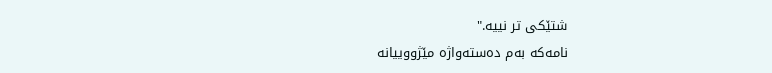شتێکی تر نییە."
نامەکە بەم دەستەواژە مێژووییانە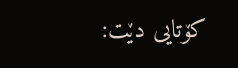کۆتایی دێت: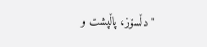"دڵسۆز، پاڵپشت و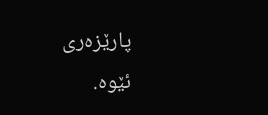پارێزەری ئێوە.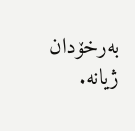بەرخۆدان ژیانە.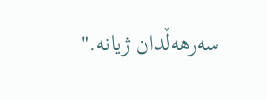سەرهەڵدان ژیانە."